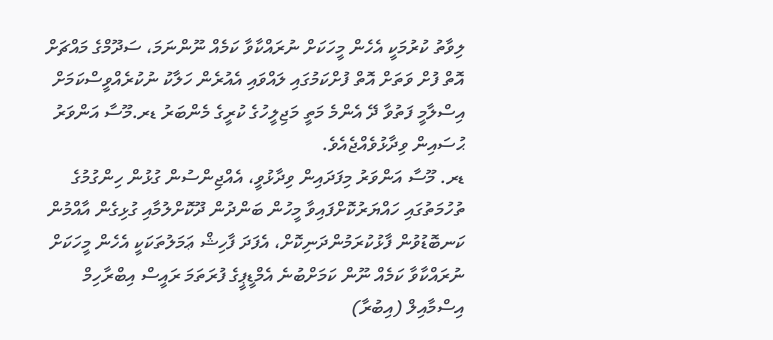ލިވާތު ކުރުމަކީ އެހެން މީހަކަށް ނުރައްކާވާ ކަމެއް ނޫންނަމަ، ސަދޫމްގެ މައްޗަށް އޮތް ފުށް ވަތަށް އޮތް ފުށްކަމުގައި ލައްވައި އެއުރެން ހަލާކު ނުކުރެއްވީސްކަމަށް އިސްލާމީ ފަތުވާ ދޭ އެންމެ މަތީ މަޖިލީހުގެ ކުރީގެ މެންބަރު ޑރ.މޫސާ އަންވަރު ޙުސައިން ވިދާޅުވެއްޖެއެވެ.
ޑރ. މޫސާ އަންވަރު މިފަދައިން ވިދާޅުވީ، އެއްޖިންސުން ގުޅުން ހިންގުމުގެ ތުހުމަތުގައި ހައްޔަރުކޮށްފައިވާ މީހުން ބަންދުން ދޫކޮށްލުމާއި ގުޅިގެން އާއްމުން ކަނބޮޑުވުން ފާޅުކުރަމުންދަނިކޮށް، އެފަދަ ފާހިޝް ޢަމަލުތަކަކީ އެހެން މީހަކަށް ނުރައްކާވާ ކަމެއް ނޫން ކަމަށްބުނެ އެމްޑީޕީގެ ފުރަތަމަ ރައީސް އިބްރާހިމް އިސްމާއިލް (އިބުރާ)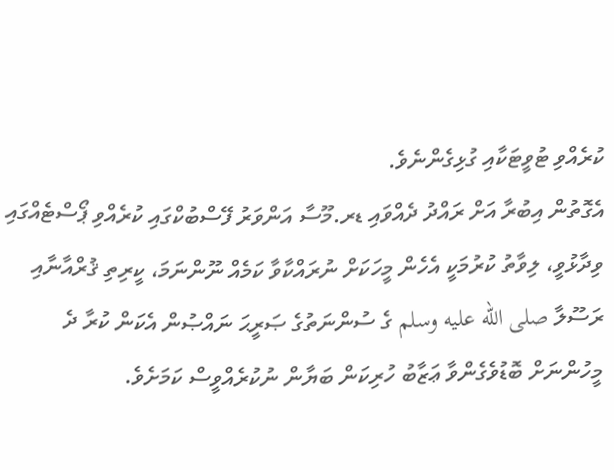ކުރެއްވި ޓުވީޓަކާއި ގުޅިގެންނެވެ.
އެގޮތުން އިބުރާ އަށް ރައްދު ދެއްވައި ޑރ.މޫސާ އަންވަރު ފޭސްބުކްގައި ކުރެއްވި ޕޯސްޓެއްގައި ވިދާޅުވީ، ލިވާތު ކުރުމަކީ އެހެން މީހަކަށް ނުރައްކާވާ ކަމެއް ނޫންނަމަ، ކީރިތި ޤުރްއާނާއި ރަސޫލާ صلى الله عليه وسلم ގެ ސުންނަތުގެ ޞަރީޙަ ނައްޞުން އެކަން ކުރާ ދެ މީހުންނަށް ބޮޑުވެގެންވާ ޢަޒާބު ހުރިކަން ބަޔާން ނުކުރެއްވީސް ކަމަށެވެ.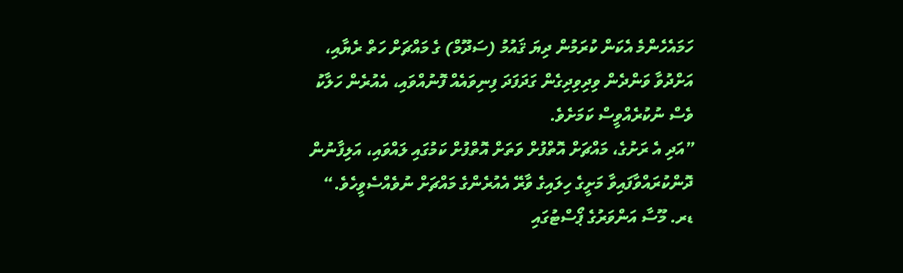ހަމައެހެންމެ އެކަން ކުރަމުން ދިޔަ ޤައުމު (ސަދޫމް) ގެ މައްޗަށް ހަތް ރެޔާއި، އަށްދުވާ ވަންދެން ވިދިވިދިގެން ގަދަފަދަ ފިނިވައެއް ފޮނުއްވައި، އެއުރެން ހަލާކު ވެސް ނުކުރެއްވީސް ކަމަށެވެ.
”އަދި އެ ރަށުގެ، މައްޗަށް އޮތްފުށް ވަތަށް އޮތްފުށް ކަމުގައި ލައްވައި، އަލިފާނުން ދޮންކުރައްވާފައިވާ މަށީގެ ހިލައިގެ ވާރޭ އެއުރެންގެ މައްޗަށް ނުވެއްސެވީހެވެ.“ ޑރ. މޫސާ އަންވަރުގެ ޕޯސްޓުގައި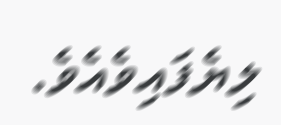ލިޔެފައިވެއެވެ.